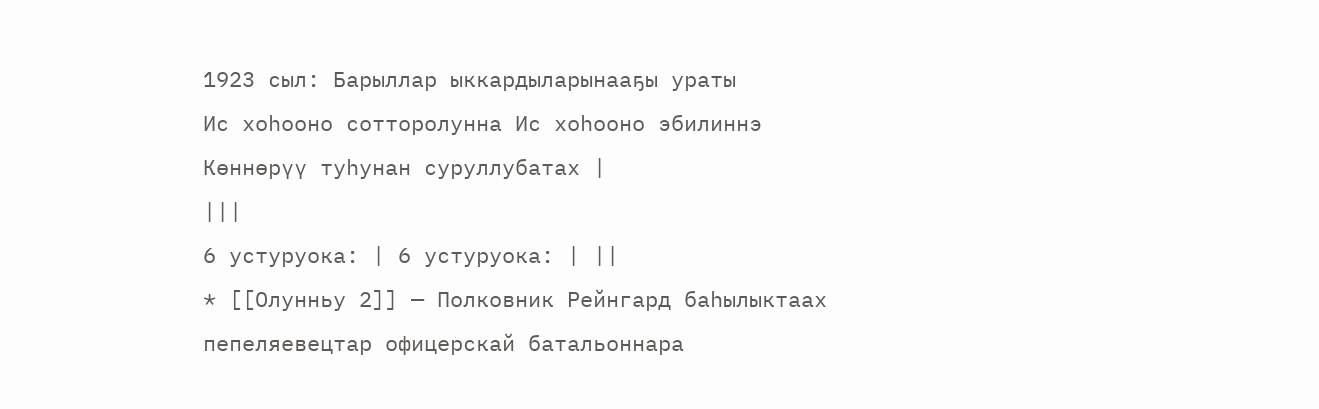1923 сыл: Барыллар ыккардыларынааҕы ураты
Ис хоһооно сотторолунна Ис хоһооно эбилиннэ
Көннөрүү туһунан суруллубатах |
|||
6 устуруока: | 6 устуруока: | ||
* [[Олунньу 2]] — Полковник Рейнгард баһылыктаах пепеляевецтар офицерскай батальоннара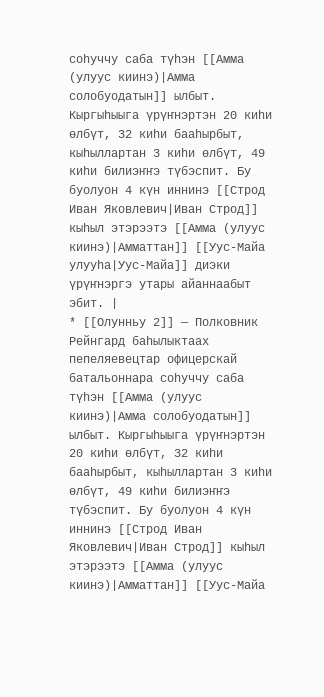соһуччу саба түһэн [[Амма (улуус киинэ)|Амма солобуодатын]] ылбыт. Кыргыһыыга үрүҥнэртэн 20 киһи өлбүт, 32 киһи бааһырбыт, кыһыллартан 3 киһи өлбүт, 49 киһи билиэҥҥэ түбэспит. Бу буолуон 4 күн иннинэ [[Строд Иван Яковлевич|Иван Строд]] кыһыл этэрээтэ [[Амма (улуус киинэ)|Амматтан]] [[Уус-Майа улууһа|Уус-Майа]] диэки үрүҥнэргэ утары айаннаабыт эбит. |
* [[Олунньу 2]] — Полковник Рейнгард баһылыктаах пепеляевецтар офицерскай батальоннара соһуччу саба түһэн [[Амма (улуус киинэ)|Амма солобуодатын]] ылбыт. Кыргыһыыга үрүҥнэртэн 20 киһи өлбүт, 32 киһи бааһырбыт, кыһыллартан 3 киһи өлбүт, 49 киһи билиэҥҥэ түбэспит. Бу буолуон 4 күн иннинэ [[Строд Иван Яковлевич|Иван Строд]] кыһыл этэрээтэ [[Амма (улуус киинэ)|Амматтан]] [[Уус-Майа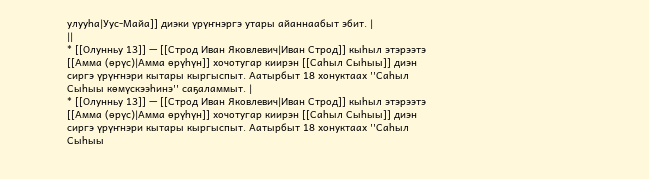улууһа|Уус-Майа]] диэки үрүҥнэргэ утары айаннаабыт эбит. |
||
* [[Олунньу 13]] — [[Строд Иван Яковлевич|Иван Строд]] кыһыл этэрээтэ [[Амма (өрүс)|Амма өрүһүн]] хочотугар киирэн [[Саһыл Сыһыы]] диэн сиргэ үрүҥнэри кытары кыргыспыт. Аатырбыт 18 хонуктаах ''Саһыл Сыһыы көмүскээһинэ'' саҕаламмыт. |
* [[Олунньу 13]] — [[Строд Иван Яковлевич|Иван Строд]] кыһыл этэрээтэ [[Амма (өрүс)|Амма өрүһүн]] хочотугар киирэн [[Саһыл Сыһыы]] диэн сиргэ үрүҥнэри кытары кыргыспыт. Аатырбыт 18 хонуктаах ''Саһыл Сыһыы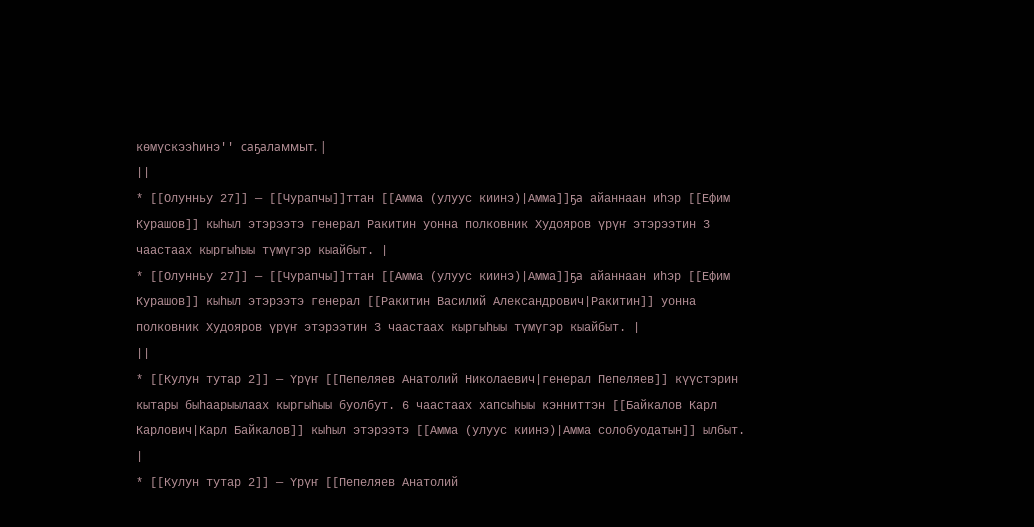көмүскээһинэ'' саҕаламмыт. |
||
* [[Олунньу 27]] — [[Чурапчы]]ттан [[Амма (улуус киинэ)|Амма]]ҕа айаннаан иһэр [[Ефим Курашов]] кыһыл этэрээтэ генерал Ракитин уонна полковник Худояров үрүҥ этэрээтин 3 чаастаах кыргыһыы түмүгэр кыайбыт. |
* [[Олунньу 27]] — [[Чурапчы]]ттан [[Амма (улуус киинэ)|Амма]]ҕа айаннаан иһэр [[Ефим Курашов]] кыһыл этэрээтэ генерал [[Ракитин Василий Александрович|Ракитин]] уонна полковник Худояров үрүҥ этэрээтин 3 чаастаах кыргыһыы түмүгэр кыайбыт. |
||
* [[Кулун тутар 2]] — Үрүҥ [[Пепеляев Анатолий Николаевич|генерал Пепеляев]] күүстэрин кытары быһаарыылаах кыргыһыы буолбут. 6 чаастаах хапсыһыы кэнниттэн [[Байкалов Карл Карлович|Карл Байкалов]] кыһыл этэрээтэ [[Амма (улуус киинэ)|Амма солобуодатын]] ылбыт. |
* [[Кулун тутар 2]] — Үрүҥ [[Пепеляев Анатолий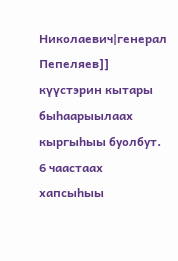Николаевич|генерал Пепеляев]] күүстэрин кытары быһаарыылаах кыргыһыы буолбут. 6 чаастаах хапсыһыы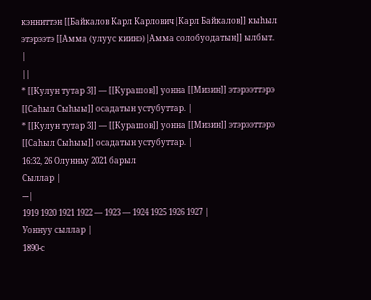кэнниттэн [[Байкалов Карл Карлович|Карл Байкалов]] кыһыл этэрээтэ [[Амма (улуус киинэ)|Амма солобуодатын]] ылбыт. |
||
* [[Кулун тутар 3]] — [[Курашов]] уонна [[Мизин]] этэрээттэрэ [[Саһыл Сыһыы]] осадатын устубуттар. |
* [[Кулун тутар 3]] — [[Курашов]] уонна [[Мизин]] этэрээттэрэ [[Саһыл Сыһыы]] осадатын устубуттар. |
16:32, 26 Олунньу 2021 барыл
Сыллар |
---|
1919 1920 1921 1922 — 1923 — 1924 1925 1926 1927 |
Уоннуу сыллар |
1890-с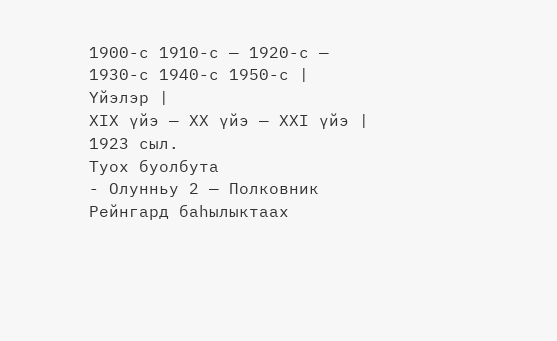1900-с 1910-с — 1920-с — 1930-с 1940-с 1950-с |
Үйэлэр |
XIX үйэ — XX үйэ — XXI үйэ |
1923 сыл.
Туох буолбута
- Олунньу 2 — Полковник Рейнгард баһылыктаах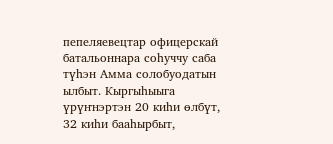пепеляевецтар офицерскай батальоннара соһуччу саба түһэн Амма солобуодатын ылбыт. Кыргыһыыга үрүҥнэртэн 20 киһи өлбүт, 32 киһи бааһырбыт,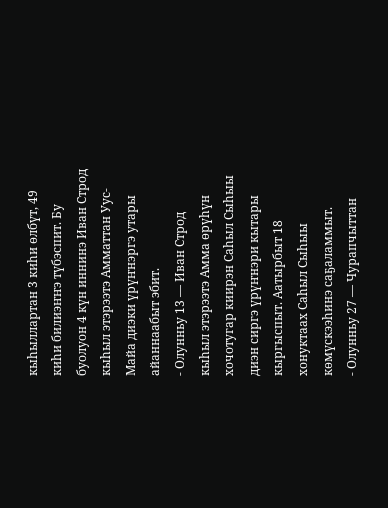кыһыллартан 3 киһи өлбүт, 49 киһи билиэҥҥэ түбэспит. Бу буолуон 4 күн иннинэ Иван Строд кыһыл этэрээтэ Амматтан Уус-Майа диэки үрүҥнэргэ утары айаннаабыт эбит.
- Олунньу 13 — Иван Строд кыһыл этэрээтэ Амма өрүһүн хочотугар киирэн Саһыл Сыһыы диэн сиргэ үрүҥнэри кытары кыргыспыт. Аатырбыт 18 хонуктаах Саһыл Сыһыы көмүскээһинэ саҕаламмыт.
- Олунньу 27 — Чурапчыттан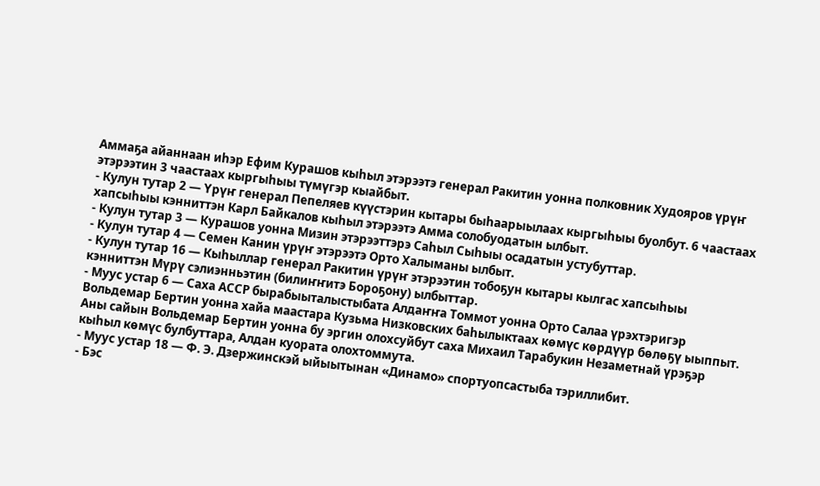Аммаҕа айаннаан иһэр Ефим Курашов кыһыл этэрээтэ генерал Ракитин уонна полковник Худояров үрүҥ этэрээтин 3 чаастаах кыргыһыы түмүгэр кыайбыт.
- Кулун тутар 2 — Үрүҥ генерал Пепеляев күүстэрин кытары быһаарыылаах кыргыһыы буолбут. 6 чаастаах хапсыһыы кэнниттэн Карл Байкалов кыһыл этэрээтэ Амма солобуодатын ылбыт.
- Кулун тутар 3 — Курашов уонна Мизин этэрээттэрэ Саһыл Сыһыы осадатын устубуттар.
- Кулун тутар 4 — Семен Канин үрүҥ этэрээтэ Орто Халыманы ылбыт.
- Кулун тутар 16 — Кыһыллар генерал Ракитин үрүҥ этэрээтин тобоҕун кытары кылгас хапсыһыы кэнниттэн Мүрү сэлиэнньэтин (билиҥҥитэ Бороҕону) ылбыттар.
- Муус устар 6 — Саха АССР бырабыыталыстыбата Алдаҥҥа Томмот уонна Орто Салаа үрэхтэригэр Вольдемар Бертин уонна хайа маастара Кузьма Низковских баһылыктаах көмүс көрдүүр бөлөҕү ыыппыт. Аны сайын Вольдемар Бертин уонна бу эргин олохсуйбут саха Михаил Тарабукин Незаметнай үрэҕэр кыһыл көмүс булбуттара, Алдан куората олохтоммута.
- Муус устар 18 — Ф. Э. Дзержинскэй ыйыытынан «Динамо» спортуопсастыба тэриллибит.
- Бэс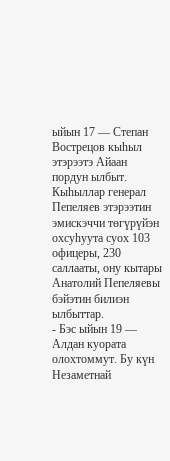ыйын 17 — Степан Вострецов кыһыл этэрээтэ Айаан пордун ылбыт. Кыһыллар генерал Пепеляев этэрээтин эмискэччи төгүрүйэн охсуһуута суох 103 офицеры, 230 саллааты, ону кытары Анатолий Пепеляевы бэйэтин билиэн ылбыттар.
- Бэс ыйын 19 — Алдан куората олохтоммут. Бу күн Незаметнай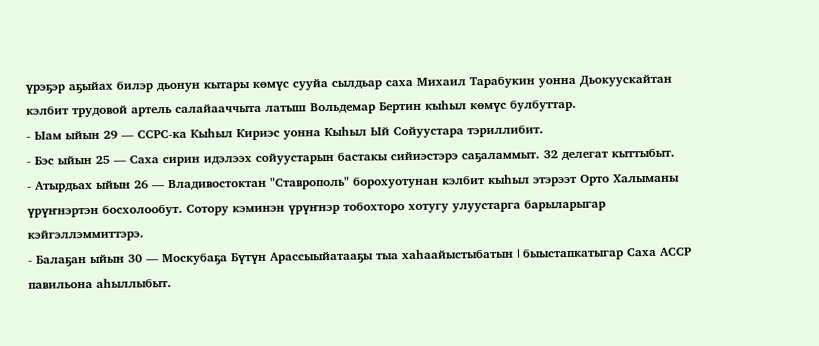үрэҕэр аҕыйах билэр дьонун кытары көмүс сууйа сылдьар саха Михаил Тарабукин уонна Дьокуускайтан кэлбит трудовой артель салайааччыта латыш Вольдемар Бертин кыһыл көмүс булбуттар.
- Ыам ыйын 29 — ССРС-ка Кыһыл Кириэс уонна Кыһыл Ый Сойуустара тэриллибит.
- Бэс ыйын 25 — Саха сирин идэлээх сойуустарын бастакы сийиэстэрэ саҕаламмыт. 32 делегат кыттыбыт.
- Атырдьах ыйын 26 — Владивостоктан "Ставрополь" борохуотунан кэлбит кыһыл этэрээт Орто Халыманы үрүҥнэртэн босхолообут. Сотору кэминэн үрүҥнэр тобохторо хотугу улуустарга барыларыгар кэйгэллэммиттэрэ.
- Балаҕан ыйын 30 — Москубаҕа Бүтүн Арассыыйатааҕы тыа хаһаайыстыбатын I быыстапкатыгар Саха АССР павильона аһыллыбыт.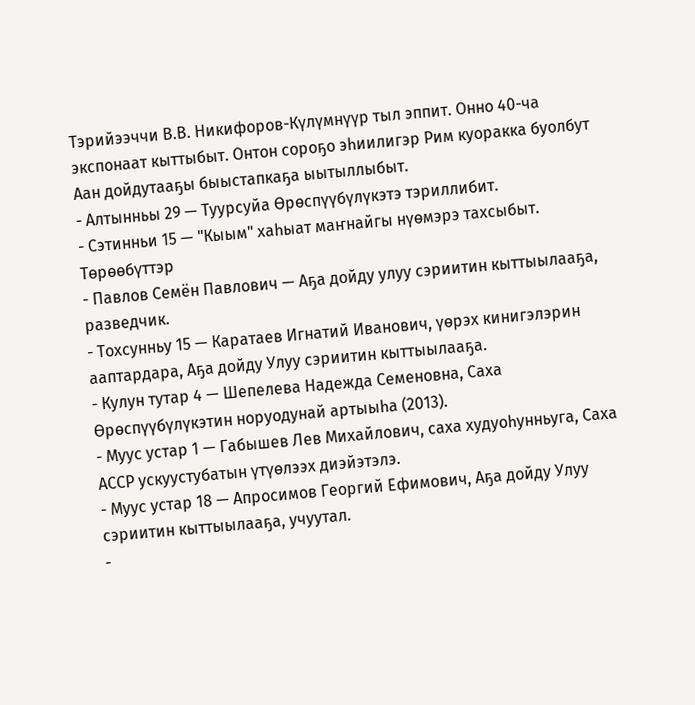Тэрийээччи В.В. Никифоров-Күлүмнүүр тыл эппит. Онно 40-ча экспонаат кыттыбыт. Онтон сороҕо эһиилигэр Рим куоракка буолбут Аан дойдутааҕы быыстапкаҕа ыытыллыбыт.
- Алтынньы 29 — Туурсуйа Өрөспүүбүлүкэтэ тэриллибит.
- Сэтинньи 15 — "Кыым" хаһыат маҥнайгы нүөмэрэ тахсыбыт.
Төрөөбүттэр
- Павлов Семён Павлович — Аҕа дойду улуу сэриитин кыттыылааҕа, разведчик.
- Тохсунньу 15 — Каратаев Игнатий Иванович, үөрэх кинигэлэрин ааптардара, Аҕа дойду Улуу сэриитин кыттыылааҕа.
- Кулун тутар 4 — Шепелева Надежда Семеновна, Саха Өрөспүүбүлүкэтин норуодунай артыыһа (2013).
- Муус устар 1 — Габышев Лев Михайлович, саха худуоһунньуга, Саха АССР ускуустубатын үтүөлээх диэйэтэлэ.
- Муус устар 18 — Апросимов Георгий Ефимович, Аҕа дойду Улуу сэриитин кыттыылааҕа, учуутал.
-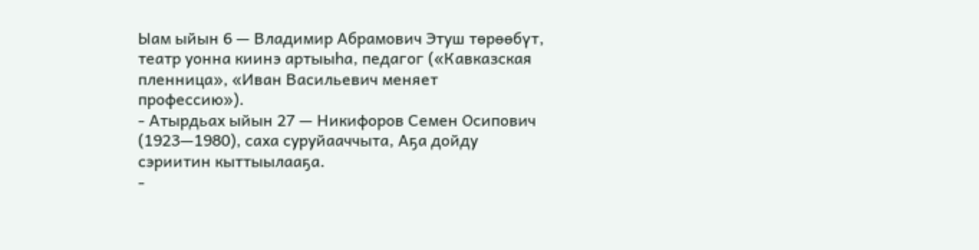Ыам ыйын 6 — Владимир Абрамович Этуш төрөөбүт, театр уонна киинэ артыыһа, педагог («Кавказская пленница», «Иван Васильевич меняет профессию»).
- Атырдьах ыйын 27 — Никифоров Семен Осипович (1923—1980), саха суруйааччыта, Аҕа дойду сэриитин кыттыылааҕа.
-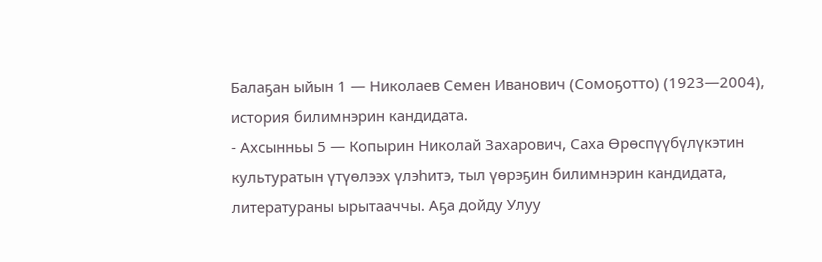Балаҕан ыйын 1 — Николаев Семен Иванович (Сомоҕотто) (1923—2004), история билимнэрин кандидата.
- Ахсынньы 5 — Копырин Николай Захарович, Саха Өрөспүүбүлүкэтин культуратын үтүөлээх үлэһитэ, тыл үөрэҕин билимнэрин кандидата, литератураны ырытааччы. Аҕа дойду Улуу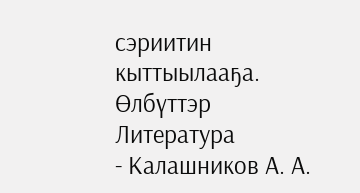сэриитин кыттыылааҕа.
Өлбүттэр
Литература
- Калашников А. А.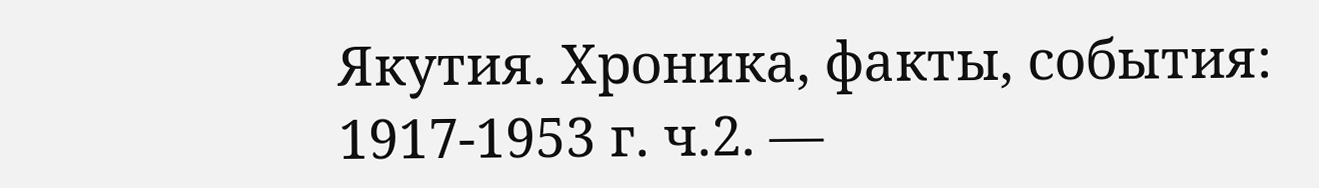Якутия. Хроника, факты, события: 1917-1953 г. ч.2. —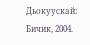Дьокуускай: Бичик, 2004.